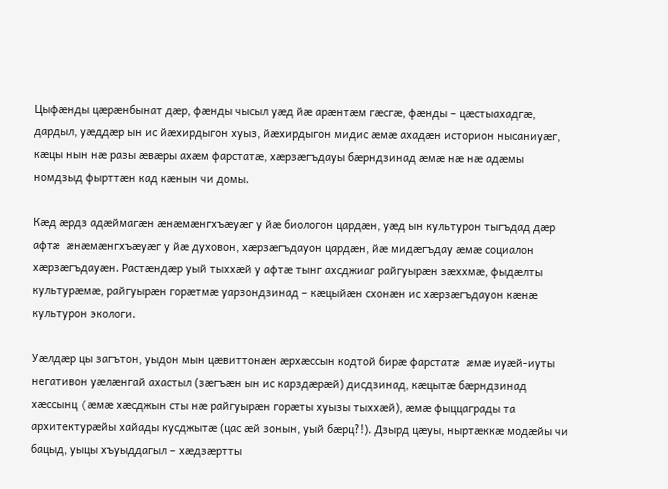Цыфæнды цæрæнбынат дæр, фæнды чысыл уæд йæ арæнтæм гæсгæ, фæнды – цæстыахадгæ, дардыл, уæддæр ын ис йæхирдыгон хуыз, йæхирдыгон мидис æмæ ахадæн историон нысаниуæг, кæцы нын нæ разы æвæры ахæм фарстатæ, хæрзæгъдауы бæрндзинад æмæ нæ нæ адæмы номдзыд фырттæн кад кæнын чи домы.

Кæд æрдз адæймагæн æнæмæнгхъæуæг у йæ биологон цардæн, уæд ын культурон тыгъдад дæр афтæ æнæмæнгхъæуæг у йæ духовон, хæрзæгъдауон цардæн, йæ мидæгъдау æмæ социалон хæрзæгъдауæн. Растæндæр уый тыххæй у афтæ тынг ахсджиаг райгуырæн зæххмæ, фыдæлты культурæмæ, райгуырæн горæтмæ уарзондзинад – кæцыйæн схонæн ис хæрзæгъдауон кæнæ культурон экологи.

Уæлдæр цы загътон, уыдон мын цæвиттонæн æрхæссын кодтой бирæ фарстатæ æмæ иуæй-иуты негативон уæлæнгай ахастыл (зæгъæн ын ис карздæрæй) дисдзинад, кæцытæ бæрндзинад хæссынц (æмæ хæсджын сты нæ райгуырæн горæты хуызы тыххæй), æмæ фыццаграды та архитектурæйы хайады кусджытæ (цас æй зонын, уый бæрц?!). Дзырд цæуы, ныртæккæ модæйы чи бацыд, уыцы хъуыддагыл – хæдзæртты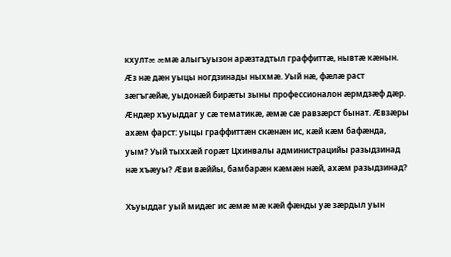кхултæ æмæ алыгъуызон арæзтадтыл граффиттæ, нывтæ кæнын. Æз нæ дæн уыцы ногдзинады ныхмæ. Уый нæ, фæлæ раст зæгъгæйæ, уыдонæй бирæты зыны профессионалон æрмдзæф дæр. Æндæр хъуыддаг у сæ тематикæ, æмæ сæ равзæрст бынат. Æвзæры ахæм фарст: уыцы граффиттæн скæнæн ис, кæй кæм бафæнда, уым? Уый тыххæй горæт Цхинвалы администрацийы разыдзинад нæ хъæуы? Æви вæййы, бамбарæн кæмæн нæй, ахæм разыдзинад?

Хъуыддаг уый мидæг ис æмæ мæ кæй фæнды уæ зæрдыл уын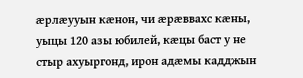æрлæууын кæнон, чи æрæввахс кæны, уыцы 120 азы юбилей, кæцы баст у не стыр ахуыргонд, ирон адæмы кадджын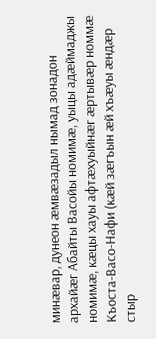минæвар, дунеон æмвæзадыл нымад зонадон архайæг Абайты Васойы номимæ, уыцы адæймаджы номимæ, кæцы хауы афтæхуыйнæг æртывæр номмæ Къоста-Васо-Нафи (кæй зæгъын æй хъæуы æндæр стыр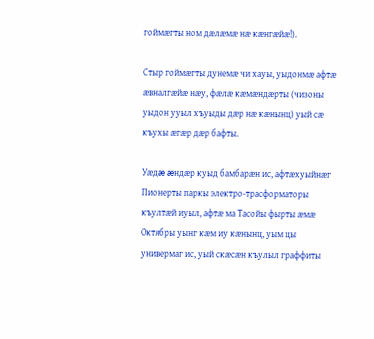гоймæгты ном дæлæмæ нæ кæнгæйæ!).

Стыр гоймæгты дунемæ чи хауы, уыдонмæ афтæ æвналгæйæ нæу, фæлæ кæмæндæрты (чизоны уыдон ууыл хъуыды дæр нæ кæнынц) уый сæ къухы æгæр дæр бафты.

Уæдæ æндæр куыд бамбарæн ис, афтæхуыйнæг Пионерты паркы электро-трасформаторы къултæй иуыл, афтæ ма Тасойы фырты æмæ Октябры уынг кæм иу кæнынц, уым цы универмаг ис, уый скæсæн къулыл граффиты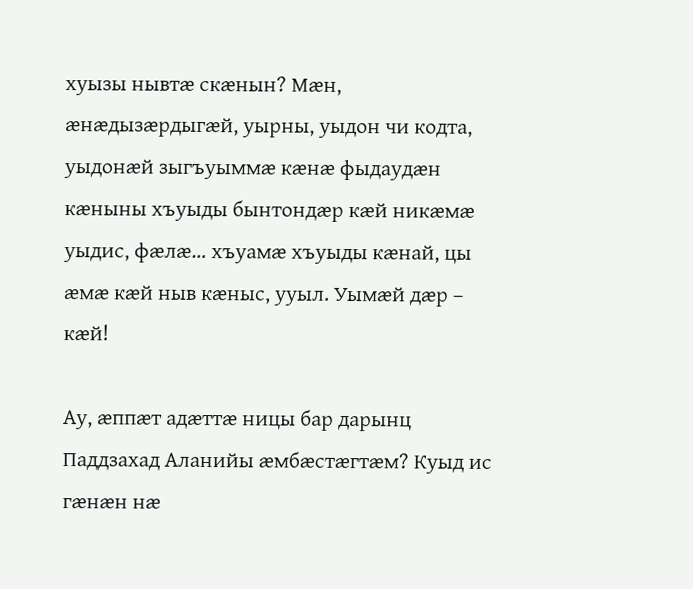хуызы нывтæ скæнын? Мæн, æнæдызæрдыгæй, уырны, уыдон чи кодта, уыдонæй зыгъуыммæ кæнæ фыдаудæн кæныны хъуыды бынтондæр кæй никæмæ уыдис, фæлæ… хъуамæ хъуыды кæнай, цы æмæ кæй ныв кæныс, ууыл. Уымæй дæр – кæй!

Ау, æппæт адæттæ ницы бар дарынц Паддзахад Аланийы æмбæстæгтæм? Куыд ис гæнæн нæ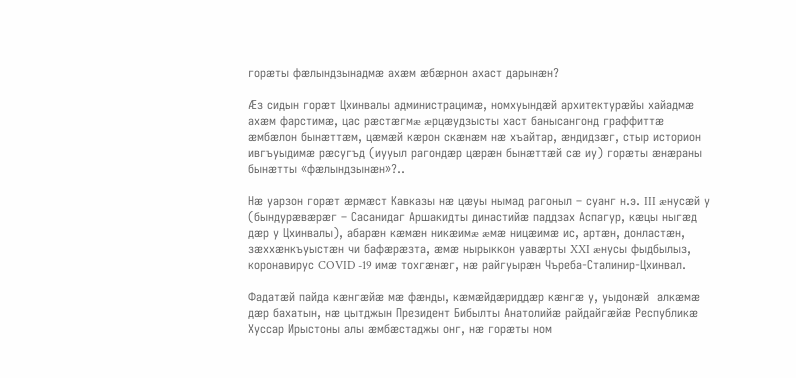горæты фæлындзынадмæ ахæм æбæрнон ахаст дарынæн?

Æз сидын горæт Цхинвалы администрацимæ, номхуындæй архитектурæйы хайадмæ ахæм фарстимæ, цас рæстæгмæ æрцæудзысты хаст банысангонд граффиттæ æмбæлон бынæттæм, цæмæй кæрон скæнæм нæ хъайтар, æндидзæг, стыр историон ивгъуыдимæ рæсугъд (иууыл рагондæр цæрæн бынæттæй сæ иу) горæты æнæраны бынæтты «фæлындзынæн»?..

Нæ уарзон горæт æрмæст Кавказы нæ цæуы нымад рагоныл – суанг н.э. III æнусæй у (бындурæвæрæг – Сасанидаг Аршакидты династийæ паддзах Аспагур, кæцы ныгæд дæр у Цхинвалы), абарæн кæмæн никæимæ æмæ ницæимæ ис, артæн, донластæн, зæххæнкъуыстæн чи бафæрæзта, æмæ нырыккон уавæрты XXI æнусы фыдбылыз, коронавирус COVID -19 имæ тохгæнæг, нæ райгуырæн Чъреба-Сталинир-Цхинвал.

Фадатæй пайда кæнгæйæ мæ фæнды, кæмæйдæриддæр кæнгæ у, уыдонæй  алкæмæ дæр бахатын, нæ цытджын Президент Бибылты Анатолийæ райдайгæйæ Республикæ Хуссар Ирыстоны алы æмбæстаджы онг, нæ горæты ном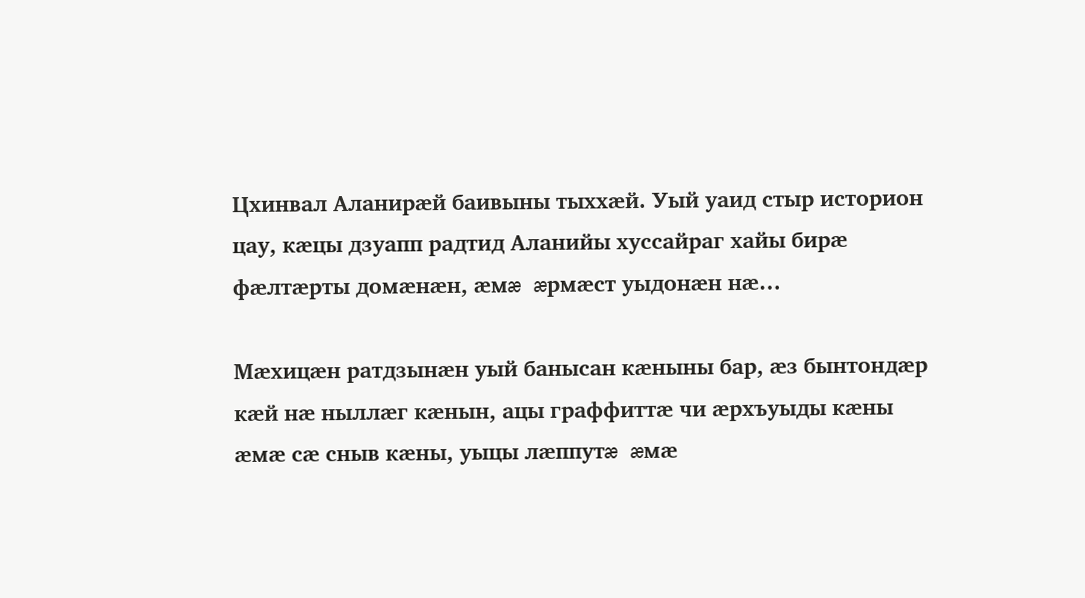Цхинвал Аланирæй баивыны тыххæй. Уый уаид стыр историон цау, кæцы дзуапп радтид Аланийы хуссайраг хайы бирæ фæлтæрты домæнæн, æмæ æрмæст уыдонæн нæ…

Мæхицæн ратдзынæн уый банысан кæныны бар, æз бынтондæр кæй нæ ныллæг кæнын, ацы граффиттæ чи æрхъуыды кæны æмæ сæ сныв кæны, уыцы лæппутæ æмæ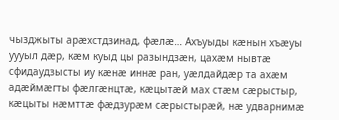чызджыты арæхстдзинад, фæлæ… Ахъуыды кæнын хъæуы уууыл дæр, кæм куыд цы разындзæн, цахæм нывтæ сфидаудзысты иу кæнæ иннæ ран, уæлдайдæр та ахæм адæймæгты фæлгæнцтæ, кæцытæй мах стæм сæрыстыр, кæцыты нæмттæ фæдзурæм сæрыстырæй, нæ удварнимæ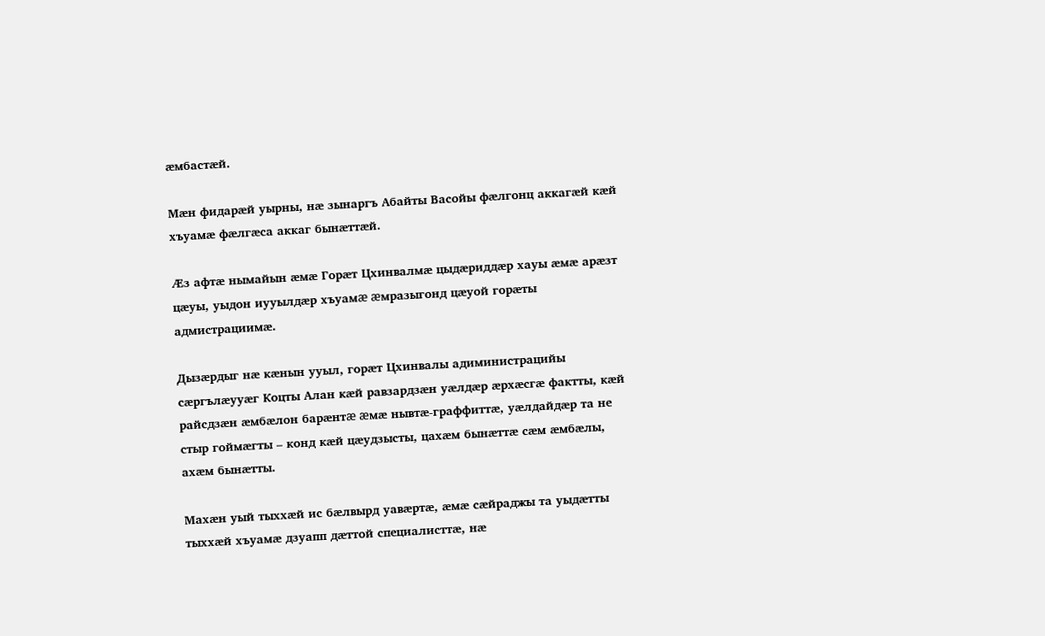æмбастæй.

Мæн фидарæй уырны, нæ зынаргъ Абайты Васойы фæлгонц аккагæй кæй хъуамæ фæлгæса аккаг бынæттæй.

Æз афтæ нымайын æмæ Горæт Цхинвалмæ цыдæриддæр хауы æмæ арæзт цæуы, уыдон иууылдæр хъуамæ æмразыгонд цæуой горæты адмистрациимæ.

Дызæрдыг нæ кæнын ууыл, горæт Цхинвалы адиминистрацийы сæргълæууæг Коцты Алан кæй равзардзæн уæлдæр æрхæсгæ фактты, кæй райсдзæн æмбæлон барæнтæ æмæ нывтæ-граффиттæ, уæлдайдæр та не стыр гоймæгты – конд кæй цæудзысты, цахæм бынæттæ сæм æмбæлы, ахæм бынæтты.

Махæн уый тыххæй ис бæлвырд уавæртæ, æмæ сæйраджы та уыдæтты тыххæй хъуамæ дзуапп дæттой специалисттæ, нæ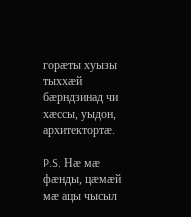горæты хуызы тыххæй бæрндзинад чи хæссы, уыдон, архитектортæ.

P.S. Нæ мæ фæнды, цæмæй мæ ацы чысыл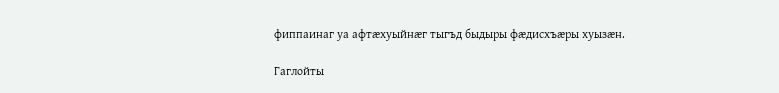фиппаинаг уа афтæхуыйнæг тыгъд быдыры фæдисхъæры хуызæн.

Гаглойты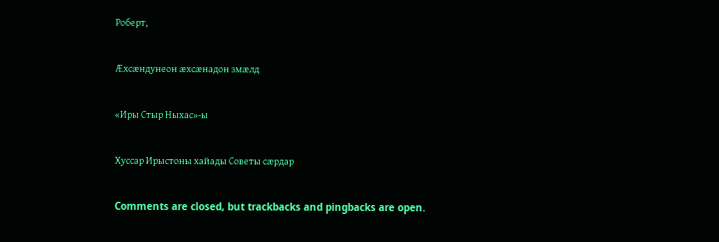Роберт,

Æхсæндунеон æхсæнадон змæлд

«Иры Стыр Ныхас»-ы

Хуссар Ирыстоны хайады Советы сæрдар

Comments are closed, but trackbacks and pingbacks are open.